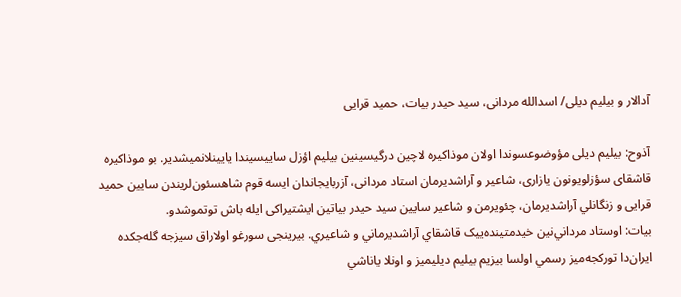آدالار و بیلیم دیلی/ اسدالله مردانی، سید حیدر بیات، حمید قرایی

آذوح: بیلیم دیلی مؤوضوعسوندا اولان موذاکیره لاچین درگیسینین بیلیم اؤزل ساییسیندا یایینلانمیشدیر. بو موذاکیره‌ قاشقای سؤزلویونون یازاری، شاعیر و آراشدیرمان استاد مردانی، آزربایجاندان ایسه قوم شاهسئون‌لریندن سایین حمید قرایی و زنگانلي آراشدیرمان، چئویرمن و شاعیر سایین سید حیدر بیاتین ایشتیراکی‌ ایله باش توتموشدو.
بیات: اوستاد مرداني‌نين خيدمتينده‌ييک قاشقاي آراشديرماني و شاعيري. بیرینجی سورغو اولاراق سیزجه گله‌جکده ايران‌دا تورکجه‌ميز رسمي اولسا بيزيم بيليم‌‌ ديليميز و اونلا ياناشي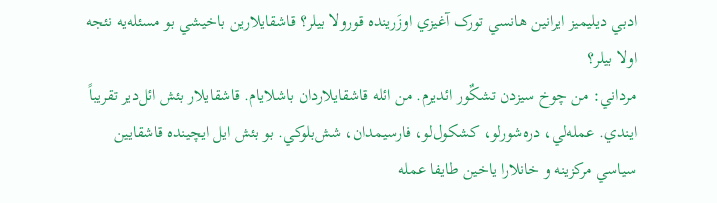ادبي ديليميز ايرانين هانسي تورک آغيزي اوزَرينده قورولا بيلر؟ قاشقايلارين باخيشي بو مسئله‌يه نئجه اولا بيلر؟
مرداني: من چوخ سيزدن تشکٌور ائديرم. من ائله قاشقايلاردان باشلايام. قاشقايلار بئش ائل‌دير تقريباً ايندي. عمله‌لي، دره‌شورلو، کشکول‌لو، فارسيمدان، شش‌بلوکي. بو بئش ايل ايچينده قاشقايين سياسي مرکزينه و خانلارا ياخين طايفا عمله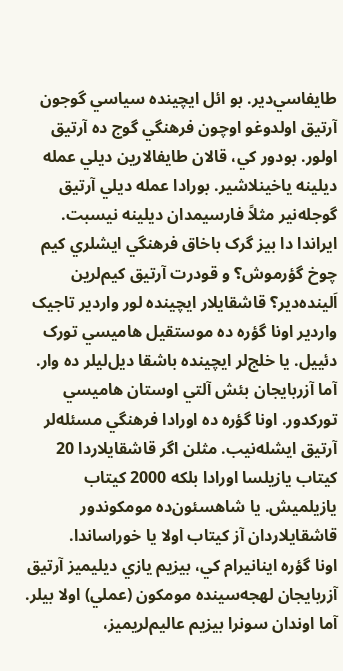طايفاسي‌دير. بو ائل ايچينده سياسي گوجون آرتيق اولدوغو اوچون فرهنگي گوج‌ ده آرتيق اولور. بودور کي، قالان طايفالارين ديلي عمله ديلينه ياخينلاشير. بورادا عمله ديلي آرتيق گوجله‌نير مثلاً فارسيمدان ديلينه نيسبت. ايراندا دا بيز گرک باخاق فرهنگي ايشلري کيم چوخ گؤرموش؟ و قودرت آرتيق کيم‌لرين اَلينده‌دير؟ قاشقايلار ايچينده لور واردير تاجيک واردير اونا گؤره ده موستقيل هاميسي تورک دئييل. يا خلج‌لر ايچينده باشقا ديل‌ليلر ده وار. آما آزربايجان بئش آلتي اوستان هاميسي تورکدور. اونا گؤره ده اورادا فرهنگي مسئله‌لر آرتيق ايشله‌نيب. مثلن اگر قاشقايلاردا 20 کيتاب يازيلسا اورادا بلکه 2000 کيتاب يازيلميش. يا شاهسئون‌ده مومکوندور قاشقايلاردان آز کيتاب اولا يا خوراساندا.
اونا گؤره اينانيرام کي، بيزيم يازي ديليميز آرتيق آزربايجان لهجه‌سينده مومکون (عملي) اولا بيلر. آما اوندان سونرا بيزيم عاليم‌لريميز،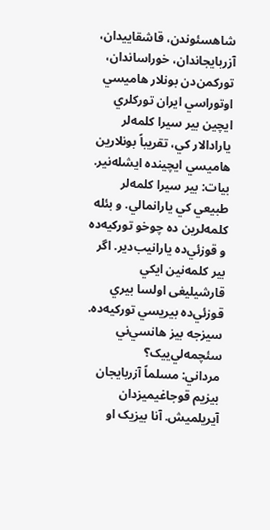شاهسئوندن، قاشقاييدان، آزربايجاندان، خوراساندان، تورکمن‌دن بونلار هاميسي اوتوراسي ايران تورکلري ايچين بير سيرا کلمه‌لر يارادالار کي، تقريباً بونلارين هاميسي ايچينده ايشله‌نير.
بيات: بير سيرا کلمه‌لر طبيعي کي يارانمالي. و بئله کلمه‌لرين ده چوخو تورکيه‌ده و قوزئي‌ده يارانيب‌دير. اگر بير کلمه‌نین ايکي قارشیلیغی اولسا بيري قوزئي‌ده بيريسي تورکيه‌ده. سيزجه بيز هانسي‌ني سئچمه‌لي‌ييک؟
مرداني: مسلماً آزربايجان بيزيم قوجاغيميزدان آيريلميش. آنا بيزيک او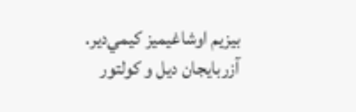بيزيم اوشاغيميز کيمي‌دير. آزربايجان ديل و کولتور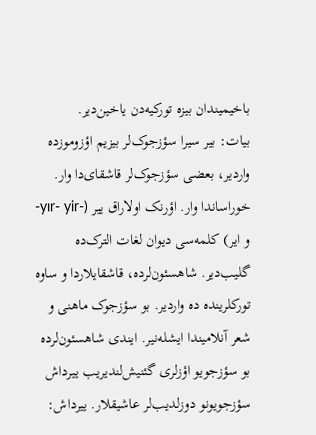باخيميندان بيزه تورکيه‌دن ياخين‌دير.
بيات: بير سيرا سؤزجوک‌لر بيزيم اؤزوموزده واردير، بعضی سؤزجوک‌لر قاشقای‌دا وار.  خوراساندا وار. اؤرنک اولاراق ییر (-yır- yir- و ایر) کلمه‌سی دیوان لغات الترک‌ده گلیب‌دیر. شاهسئون‌لرده، قاشقایلاردا و ساوه تورکلرینده ده واردیر. بو سؤزجوک ماهنی و شعر آنلامیندا ایشله‌نیر. ایندی شاهسئون‌لرده بو سؤزجویو اؤزلری گئنیش‌لندیریب ییرداش سؤزجویونو دوزلدیب‌لر عاشیقلار. ییرداش: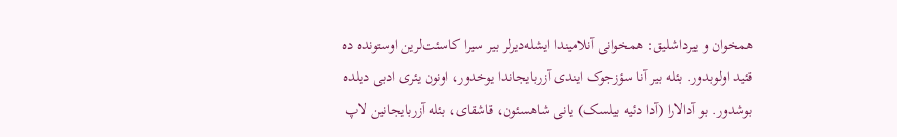همخوان و ییرداشلیق: همخوانی آنلامیندا ایشله‌دیرلر بیر سیرا کاسئت‌لرین اوستونده ده قئید اولوبدور. بئله بیر آنا سؤزجوک ایندی آزربایجاندا یوخدور، اونون یئری ادبی دیلده بوشدور. بو آدالارا (آدا دئیه بیلسک) یانی شاهسئون، قاشقای، بئله آزربایجانین لاپ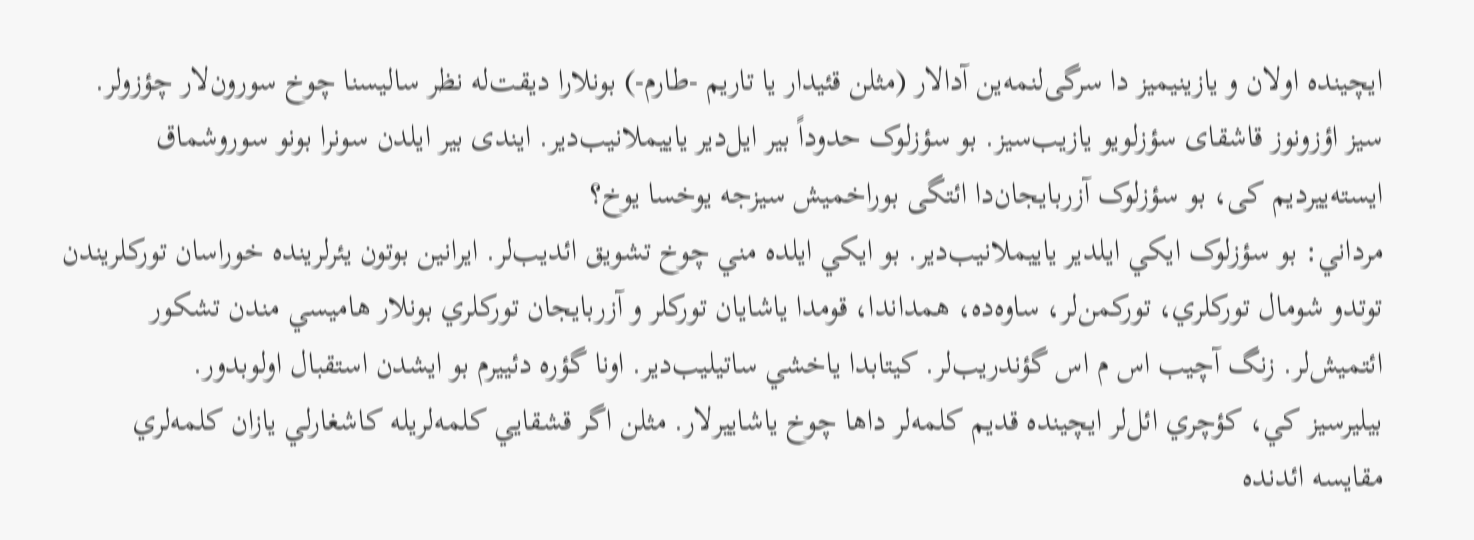ایچینده اولان و یازینیمیز دا سرگی‌لنمه‌ین آدالار (مثلن قئیدار یا تاریم -طارم-) بونلارا دیقت‌له نظر سالیسنا چوخ سورون‌لار چؤزولر. سیز اؤزونوز قاشقای سؤزلویو یازیب‌سیز. بو سؤزلوک حدوداً بیر ایل‌دیر یاییملانیب‌دیر. ایندی بیر ایلدن سونرا بونو سوروشماق ایسته‌ییردیم کی، بو سؤزلوک آزربایجان‌دا ائتگی بوراخمیش سیزجه یوخسا یوخ؟
مرداني: بو سؤزلوک ايکي ايلدير ياييملانيب‌دير. بو ايکي ايلده مني چوخ تشويق ائديب‌لر. ايرانين بوتون يئرلرينده خوراسان تورکلريندن توتدو شومال تورکلري، تورکمن‌لر، ساوه‌ده، همداندا، قومدا ياشايان تورکلر و آزربايجان تورکلري بونلار هاميسي مندن تشکور ائتميش‌لر. زنگ آچيب اس م اس گؤندريب‌لر. کيتابدا ياخشي ساتيليب‌دير. اونا گؤره دئييرم بو ايشدن استقبال اولوبدور.
بيليرسيز کي، کؤچري ائل‌لر ايچينده قديم کلمه‌لر داها چوخ ياشاييرلار. مثلن اگر قشقايي کلمه‌لريله کاشغارلي‌ يازان کلمه‌لري مقايسه ائدنده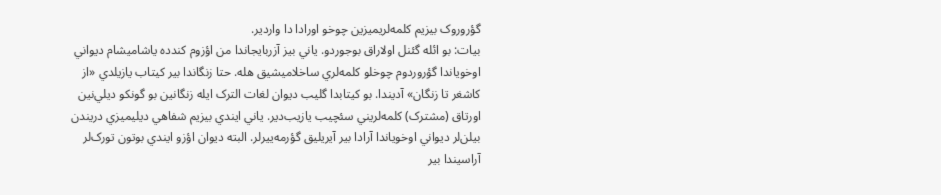گؤروروک بيزيم کلمه‌لريميزين چوخو اورادا دا واردير.
بيات: بو ائله گئنل اولاراق بوجوردو. ياني بيز آزربايجاندا من اؤزوم کندده ياشاميشام ديواني اوخوياندا گؤروردوم چوخلو کلمه‌لري ساخلاميشيق هله. حتا زنگاندا بير کيتاب يازيلدي «از کاشغر تا زنگان» آديندا. بو کيتابدا گليب ديوان لغات الترک ايله زنگانين بو گونکو ديلي‌نين اورتاق (مشترک) کلمه‌لريني سئچيب‌ يازيب‌دير. ياني ايندي بيزيم شفاهي ديليميزي دريندن بيلن‌لر ديواني اوخوياندا آرادا بير آيريليق گؤرمه‌ييرلر. البته ديوان اؤزو ايندي بوتون تورک‌لر آراسيندا بير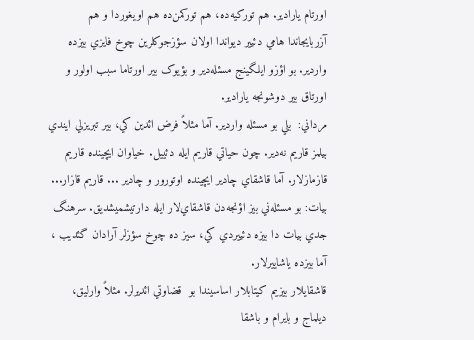اورتام يارادير. هم تورکيه‌ده، هم تورکمن‌ده هم اويغوردا و هم آزربايجاندا هامي دئيير ديواندا اولان سؤزجوکلرين چوخ فايزي بيزده واردير. بو اؤزو ايلگينج مسئله‌‌دير و بؤيوک بير اورتاما سبب اولور و اورتاق بير دوشونجه يارادير.
مرداني:  بلي بو مسئله واردير. آما مثلاً فرض ائدين کي، بير تبريزلي ايندي بيلمز قاريم نه‌دير. چون حياتي قاريم ايله دئييل. خياوان ايچينده قاريم قازمازلار. آما قاشقاي‌ چادير ايچينده اوتورور و چادير ... قاريم قازار...
بيات: بو مسئله‌ني بيز اؤنجه‌دن قاشقاي‌لار ايله دارتيشميشديق. سرهنگ جدي بيات دا بيزه دئييردي کي، سيز ده چوخ سؤزلر آرادان گئديب ، آما بيزده ياشاييرلار.
قاشقايلار بيزيم کيتابلار اساسيندا بو  قضاوتي ائديرلر. مثلاً وارليق، ديلماج و بايرام و باشقا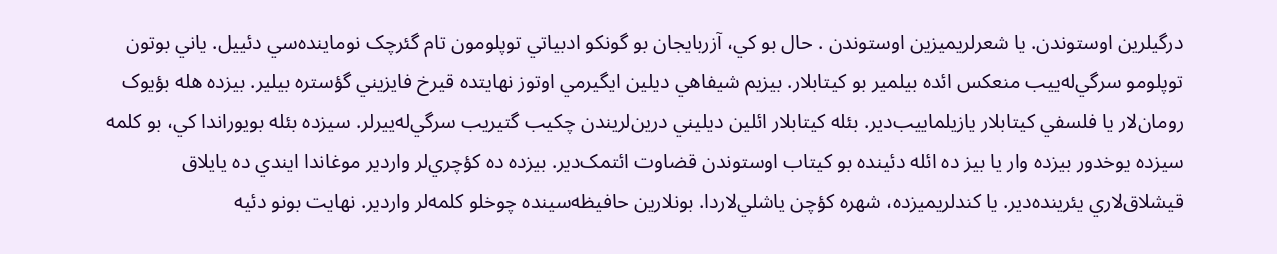درگيلرين اوستوندن. يا شعرلريميزين اوستوندن . حال بو کي، آزربايجان بو گونکو ادبياتي توپلومون تام گئرچک نوماينده‌سي دئييل. ياني بوتون توپلومو سرگي‌له‌ييب منعکس ائده بيلمير بو کيتابلار. بيزيم شيفاهي ديلين ايگيرمي اوتوز نهايتده قيرخ فايزيني گؤستره بيلير. بيزده هله بؤيوک رومان‌لار يا فلسفي کيتابلار يازيلماييب‌دير. بئله کيتابلار ائلين ديليني درين‌لريندن چکيب گتيريب سرگي‌له‌ييرلر. سيزده بئله بويوراندا کي، بو کلمه سيزده يوخدور بيزده وار يا بيز ده ائله دئينده بو کيتاب اوستوندن قضاوت ائتمک‌دير. بيزده ده کؤچري‌لر واردير موغاندا ايندي‌ ده يايلاق قيشلاق‌لاري يئرينده‌دير. يا کندلريميزده، شهره کؤچن ياشلي‌لاردا. بونلارين حافيظه‌سينده چوخلو کلمه‌لر واردير. نهايت بونو دئيه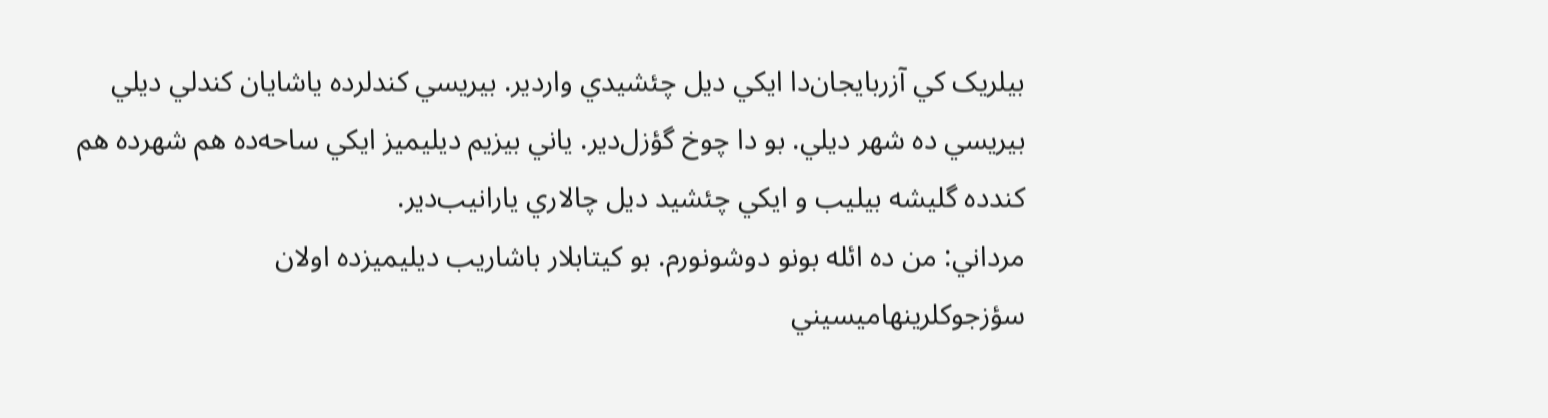بيلريک کي آزربايجان‌دا ايکي ديل چئشيدي واردير. بيريسي کندلرده ياشايان کندلي ديلي بيريسي ده شهر ديلي. بو دا چوخ گؤز‌ل‌دير. ياني بيزيم ديليميز ايکي ساحه‌ده هم شهرده هم کندده گليشه بيليب‌ و ايکي چئشيد ديل چالاري يارانيب‌دير.
مرداني: من ده ائله بونو دوشونورم. بو کيتابلار باشاريب ديليميزده اولان سؤزجوکلرينهاميسيني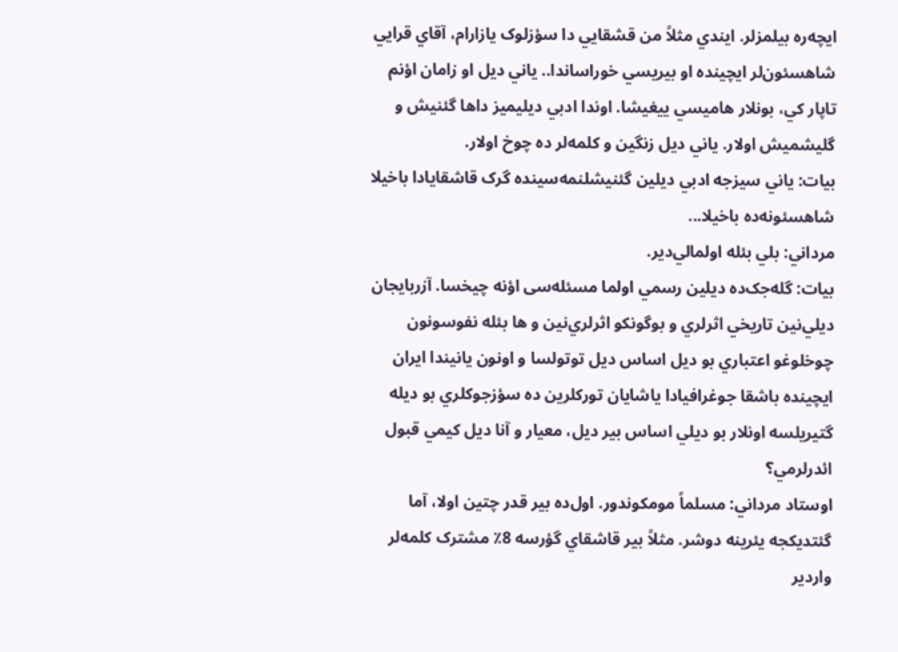ايچه‌ره بيلمزلر. ايندي مثلاً من قشقايي دا سؤزلوک يازارام، آقاي قرايي شاهسئون‌لر ايچينده او بيريسي خوراساندا.. ياني ديل او زامان اؤنم تاپار کي، بونلار هاميسي ييغيشا. اوندا ادبي ديليميز داها گئنيش و گليشميش اولار. ياني ديل زنگين و کلمه‌لر ده چوخ اولار.
بيات: ياني سيزجه ادبي ديلين گئنيشلنمه‌سينده گرک قاشقايادا باخيلا شاهسئونه‌ده باخيلا...
مرداني: بلي بئله اولمالي‌دير.
بيات: گله‌جک‌ده ديلين رسمي اولما مسئله‌‌سی اؤنه چيخسا. آزربايجان ديلي‌نين تاريخي اثرلري و بوگونکو اثرلري‌نين و ها بئله نفوسونون چوخلوغو اعتباري بو ديل اساس ديل توتولسا و اونون يانيندا ايران ايچينده باشقا جوغرافيادا ياشايان تورکلرين ده سؤزجوکلري بو ديله گتيريلسه اونلار بو ديلي اساس بير ديل، معيار و آنا ديل کيمي قبول ائدرلرمي؟
اوستاد مرداني: مسلماً مومکوندور. اول‌ده بير قدر چتين اولا، آما گئتديکجه يئرينه دوشر. مثلاً بير قاشقاي گؤرسه 8٪ مشترک کلمه‌لر واردير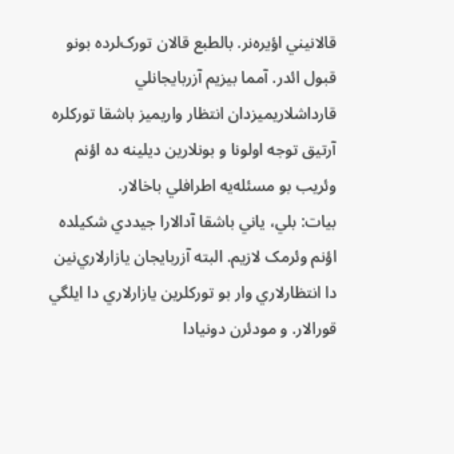قالانيني اؤيره‌نر. بالطبع قالان تورک‌لرده بونو قبول ائد‌ر. آمما بيزيم آزربايجانلي‌ قارداشلاريميزدان انتظار واريميز باشقا تورکلره آرتيق توجه اولونا و بونلارين ديلينه ده اؤنم وئريب بو مسئله‌يه اطرافلي باخالار.
بيات: بلي، ياني باشقا آدالارا جيددي شکيلده اؤنم وئرمک لازيم. البته آزربايجان يازارلاري‌نين دا انتظارلاري وار بو تورکلرين يازارلاري دا ايلگي قورالار. و مودئرن دونيادا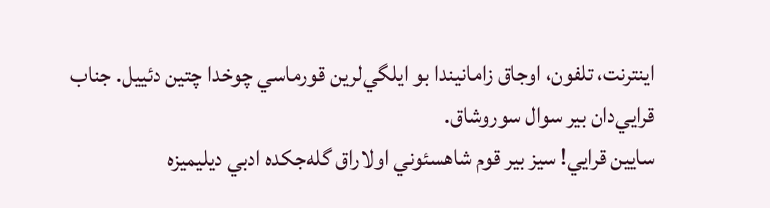اينترنت، تلفون، اوجاق زامانيندا بو ايلگي‌لرين قورماسي چوخدا چتين دئييل. جناب قرايي‌دان بير سوال سوروشاق.
سايين قرايي! سيز بير قوم شاهسئوني اولاراق گله‌جکد‌ه ادبي ديليميزه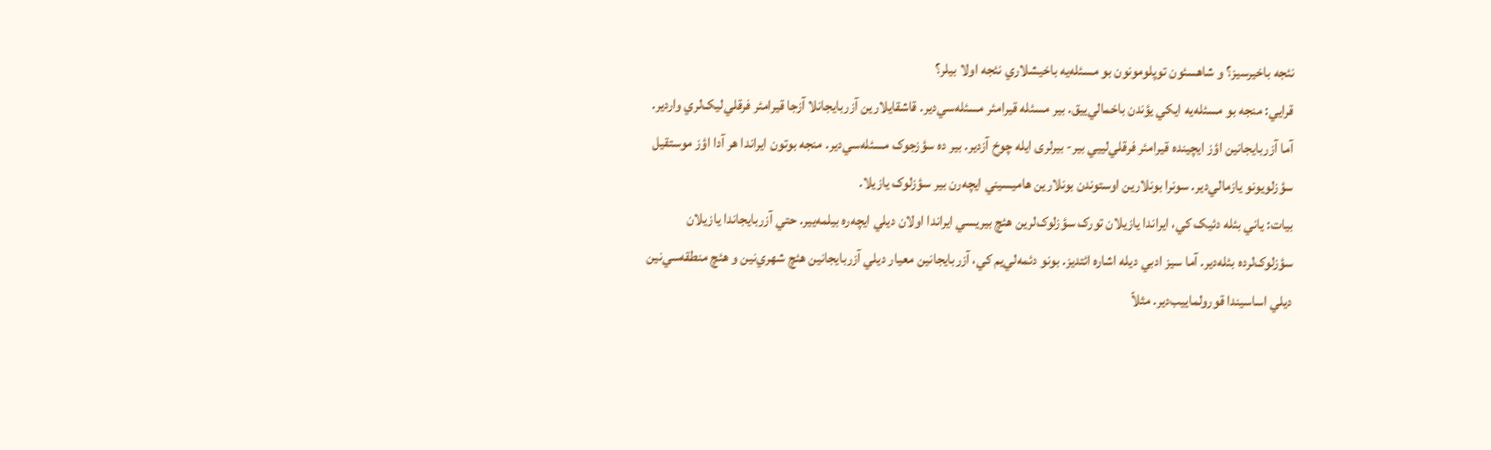نئجه باخيرسيز؟ و شاهسئون توپلومونون بو مسئله‌يه باخيشلاري نئجه اولا بيلر؟
قرايي: منجه بو مسئله‌يه ايکي يؤندن باخمالي‌ييق. بير مسئله قيرامئر مسئله‌سي‌دير. قاشقايلارين آزربايجانلا آزجا قيرامئر فرقلي‌ليک‌لري واردير.  آما آزربايجانين اؤز ايچينده قيرامئر فرقلي‌لييي بير- بيرلری‌ ایله چوخ آزدير. بير ده سؤزجوک‌ مسئله‌سي‌دير. منجه بوتون ايراندا هر آدا اؤز موستقيل سؤزلويونو يازمالي‌دير. سونرا بونلارين اوستوندن بونلارين هاميسيني ايچه‌ر‌ن بير سؤزلوک يازيلا.
بيات: ياني بئله دئيک کي، ايراندا يازيلان تورک سؤزلوک‌لرين هئچ بيريسي ايراندا اولان ديلي ايچه‌ره بيلمه‌يير. حتي آزربايجاندا يازيلان سؤزلوک‌لرده بئله‌دير. آما سيز ادبي ديله اشاره ائتديز. بونو دئمه‌لي‌يم کي، آزربايجانين معيار ديلي آزربايجانين هئچ شهري‌نين و هئچ منطقه‌سي‌نين ديلي اساسيندا قورولماييب‌دير. مثلاً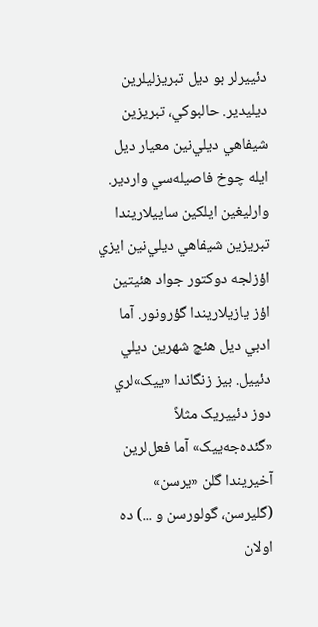دئييرلر بو ديل تبريزليلرين ديليدير. حالبوکي، تبريزين شيفاهي ديلي‌نين معيار ديل ايله چوخ فاصيله‌سي واردير. وارليغين ايلکين ساييلاريندا تبريزين شيفاهي ديلي‌نين ايزي اؤزلجه دوکتور جواد هئيتين اؤز يازيلاريندا گؤرونور. آما ادبي ديل هئچ شهرين ديلي دئييل. بيز زنگاندا «ييک»لري دوز دئيیريک مثلاً «گئده‌جه‌ييک» آما فعل‌لرين آخيريندا گلن «يرسن‌» (گليرسن، گولورسن و ...) ده اولان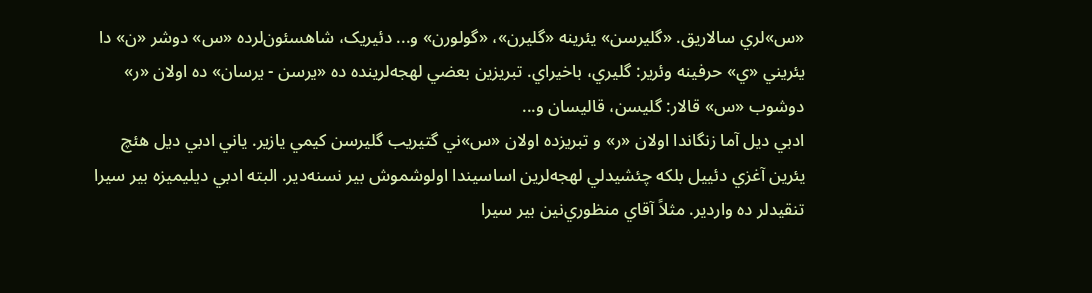«س»لري سالاريق. «گليرسن» يئرينه «گلير‌ن»، «گولورن» و... دئيريک، شاهسئون‌لرده «س» دوشر «ن» دا يئريني «ي» حرفينه وئرير: گلير‌ي، باخيراي. تبريزين بعضي لهجه‌لرينده ده «يرسن - يرسان‌» ده اولان «ر» دوشوب «س» قالار: گليسن، قاليسان و...
ادبي ديل آما زنگاندا اولان «ر» و تبريزده اولان «س»ني گتیريب گليرسن کيمي يازير. ياني ادبي ديل هئچ يئرين آغزي دئييل بلکه چئشيدلي لهجه‌لرين اساسيندا اولوشموش بير نسنه‌دير. البته ادبي ديليميزه بير سيرا تنقيدلر ده واردير. مثلاً آقاي منظوري‌نين بير سيرا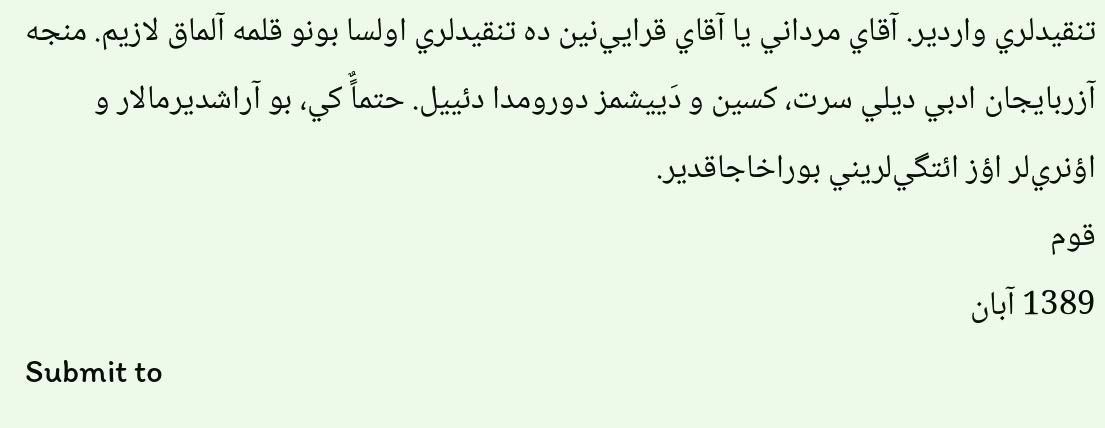تنقيدلري واردير. آقاي مرداني يا آقاي قرايي‌نين ده تنقيدلري اولسا بونو قلمه آلماق لازيم. منجه آزربايجان ادبي ديلي سرت، کسين و دَييشمز دورومدا دئييل. حتماًٌ کي، بو آراشديرمالار و اؤنري‌لر اؤز ائتگي‌لريني بوراخاجاقدير.
قوم
1389 آبان
Submit to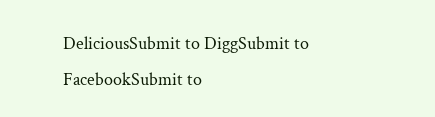DeliciousSubmit to DiggSubmit to FacebookSubmit to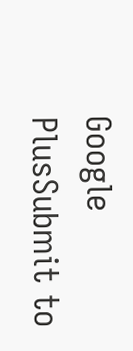Google PlusSubmit to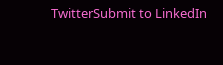TwitterSubmit to LinkedIn